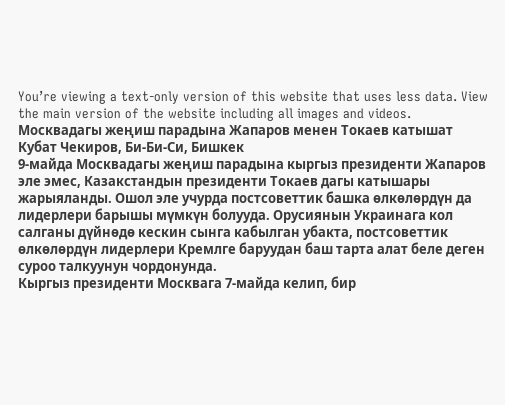You’re viewing a text-only version of this website that uses less data. View the main version of the website including all images and videos.
Москвадагы жеңиш парадына Жапаров менен Токаев катышат
Кубат Чекиров, Би-Би-Си, Бишкек
9-майда Москвадагы жеңиш парадына кыргыз президенти Жапаров эле эмес, Казакстандын президенти Токаев дагы катышары жарыяланды. Ошол эле учурда постсоветтик башка өлкөлөрдүн да лидерлери барышы мүмкүн болууда. Орусиянын Украинага кол салганы дүйнөдө кескин сынга кабылган убакта, постсоветтик өлкөлөрдүн лидерлери Кремлге баруудан баш тарта алат беле деген суроо талкуунун чордонунда.
Кыргыз президенти Москвага 7-майда келип, бир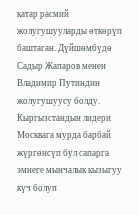катар расмий жолугушууларды өткөрүп баштаган. Дүйшөмбүдө Садыр Жапаров менен Владимир Путиндин жолугушуусу болду.
Кыргызстандын лидери Москвага мурда барбай жүргөнсүп бул сапарга эмнеге мынчалык кызыгуу күч болуп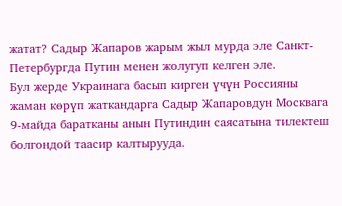жатат? Садыр Жапаров жарым жыл мурда эле Санкт-Петербургда Путин менен жолугуп келген эле.
Бул жерде Украинага басып кирген үчүн Россияны жаман көрүп жаткандарга Садыр Жапаровдун Москвага 9-майда баратканы анын Путиндин саясатына тилектеш болгондой таасир калтырууда.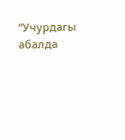“Учурдагы абалда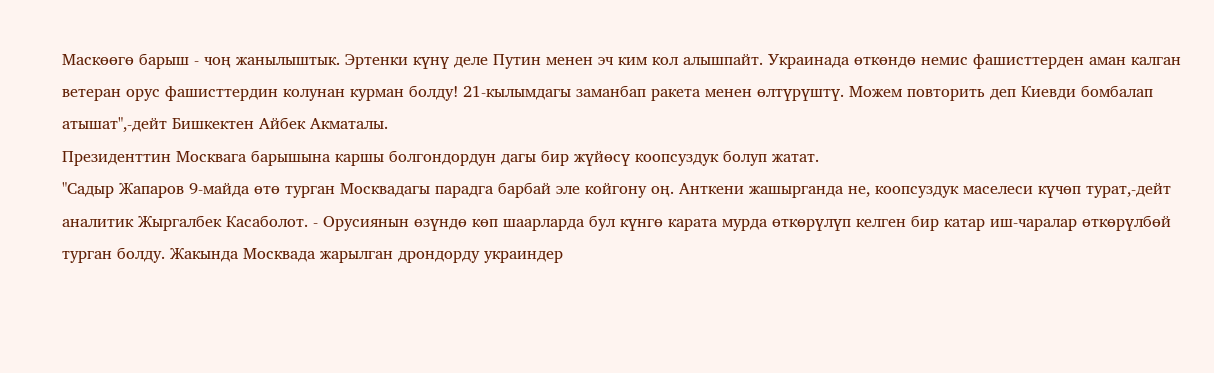Маскөөгө барыш - чоң жанылыштык. Эртенки күнү деле Путин менен эч ким кол алышпайт. Украинада өткөндө немис фашисттерден аман калган ветеран орус фашисттердин колунан курман болду! 21-кылымдагы заманбап ракета менен өлтүрүштү. Можем повторить деп Киевди бомбалап атышат",-дейт Бишкектен Айбек Акматалы.
Президенттин Москвага барышына каршы болгондордун дагы бир жүйөсү коопсуздук болуп жатат.
"Садыр Жапаров 9-майда өтө турган Москвадагы парадга барбай эле койгону оң. Анткени жашырганда не, коопсуздук маселеси күчөп турат,-дейт аналитик Жыргалбек Касаболот. - Орусиянын өзүндө көп шаарларда бул күнгө карата мурда өткөрүлүп келген бир катар иш-чаралар өткөрүлбөй турган болду. Жакында Москвада жарылган дрондорду украиндер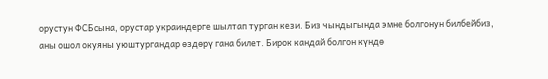орустун ФСБсына, орустар украиндерге шылтап турган кези. Биз чындыгында эмне болгонун билбейбиз, аны ошол окуяны уюштургандар өздөрү гана билет. Бирок кандай болгон күндө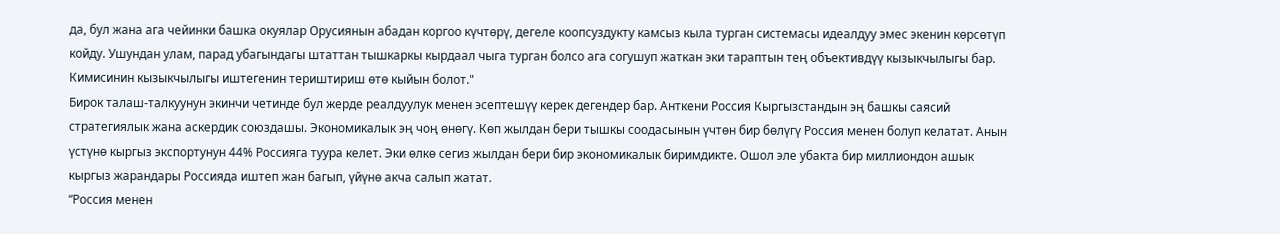да, бул жана ага чейинки башка окуялар Орусиянын абадан коргоо күчтөрү, дегеле коопсуздукту камсыз кыла турган системасы идеалдуу эмес экенин көрсөтүп койду. Ушундан улам, парад убагындагы штаттан тышкаркы кырдаал чыга турган болсо ага согушуп жаткан эки тараптын тең объективдүү кызыкчылыгы бар. Кимисинин кызыкчылыгы иштегенин териштириш өтө кыйын болот."
Бирок талаш-талкуунун экинчи четинде бул жерде реалдуулук менен эсептешүү керек дегендер бар. Анткени Россия Кыргызстандын эң башкы саясий стратегиялык жана аскердик союздашы. Экономикалык эң чоң өнөгү. Көп жылдан бери тышкы соодасынын үчтөн бир бөлүгү Россия менен болуп келатат. Анын үстүнө кыргыз экспортунун 44% Россияга туура келет. Эки өлкө сегиз жылдан бери бир экономикалык биримдикте. Ошол эле убакта бир миллиондон ашык кыргыз жарандары Россияда иштеп жан багып, үйүнө акча салып жатат.
“Россия менен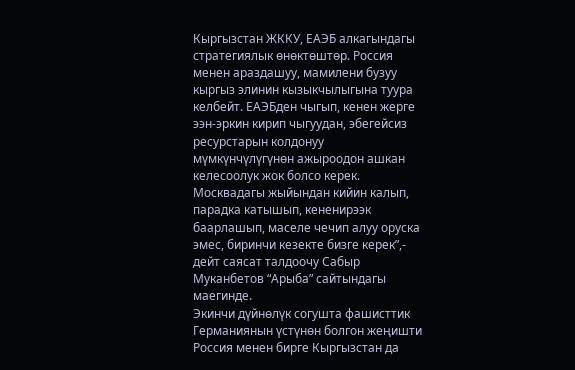Кыргызстан ЖККУ, ЕАЭБ алкагындагы стратегиялык өнөктөштөр. Россия менен араздашуу, мамилени бузуу кыргыз элинин кызыкчылыгына туура келбейт. ЕАЭБден чыгып, кенен жерге ээн-эркин кирип чыгуудан, эбегейсиз ресурстарын колдонуу мүмкүнчүлүгүнөн ажыроодон ашкан келесоолук жок болсо керек. Москвадагы жыйындан кийин калып, парадка катышып, кененирээк баарлашып, маселе чечип алуу оруска эмес, биринчи кезекте бизге керек”,- дейт саясат талдоочу Сабыр Муканбетов “Арыба” сайтындагы маегинде.
Экинчи дүйнөлүк согушта фашисттик Германиянын үстүнөн болгон жеңишти Россия менен бирге Кыргызстан да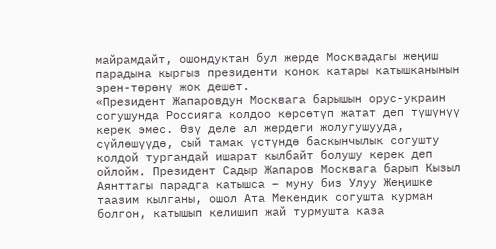майрамдайт, ошондуктан бул жерде Москвадагы жеңиш парадына кыргыз президенти конок катары катышканынын эрен-төрөнү жок дешет.
«Президент Жапаровдун Москвага барышын орус-украин согушунда Россияга колдоо көрсөтүп жатат деп түшүнүү керек эмес. Өзү деле ал жердеги жолугушууда, сүйлөшүүдө, сый тамак үстүндө баскынчылык согушту колдой тургандай ишарат кылбайт болушу керек деп ойлойм. Президент Садыр Жапаров Москвага барып Кызыл Аянттагы парадга катышса – муну биз Улуу Жеңишке таазим кылганы, ошол Ата Мекендик согушта курман болгон, катышып келишип жай турмушта каза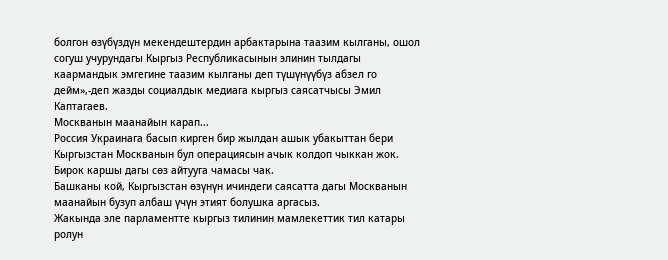болгон өзүбүздүн мекендештердин арбактарына таазим кылганы, ошол согуш учурундагы Кыргыз Республикасынын элинин тылдагы каармандык эмгегине таазим кылганы деп түшүнүүбүз абзел го дейм»,-деп жазды социалдык медиага кыргыз саясатчысы Эмил Каптагаев.
Москванын маанайын карап...
Россия Украинага басып кирген бир жылдан ашык убакыттан бери Кыргызстан Москванын бул операциясын ачык колдоп чыккан жок. Бирок каршы дагы сөз айтууга чамасы чак.
Башканы кой, Кыргызстан өзүнүн ичиндеги саясатта дагы Москванын маанайын бузуп албаш үчүн этият болушка аргасыз.
Жакында эле парламентте кыргыз тилинин мамлекеттик тил катары ролун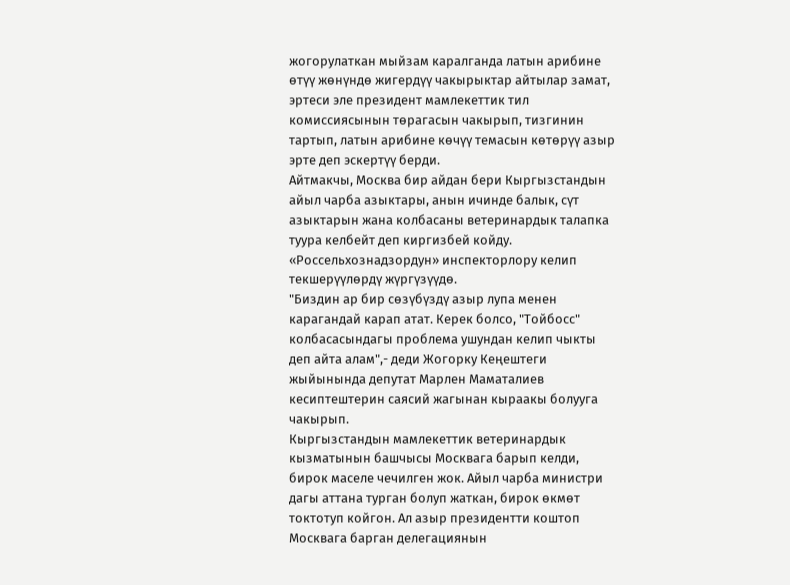жогорулаткан мыйзам каралганда латын арибине өтүү жөнүндө жигердүү чакырыктар айтылар замат, эртеси эле президент мамлекеттик тил комиссиясынын төрагасын чакырып, тизгинин тартып, латын арибине көчүү темасын көтөрүү азыр эрте деп эскертүү берди.
Айтмакчы, Москва бир айдан бери Кыргызстандын айыл чарба азыктары, анын ичинде балык, сүт азыктарын жана колбасаны ветеринардык талапка туура келбейт деп киргизбей койду. «Россельхознадзордун» инспекторлору келип текшерүүлөрдү жүргүзүүдө.
"Биздин ар бир сөзүбүздү азыр лупа менен карагандай карап атат. Керек болсо, "Тойбосс" колбасасындагы проблема ушундан келип чыкты деп айта алам",- деди Жогорку Кеңештеги жыйынында депутат Марлен Маматалиев кесиптештерин саясий жагынан кыраакы болууга чакырып.
Кыргызстандын мамлекеттик ветеринардык кызматынын башчысы Москвага барып келди, бирок маселе чечилген жок. Айыл чарба министри дагы аттана турган болуп жаткан, бирок өкмөт токтотуп койгон. Ал азыр президентти коштоп Москвага барган делегациянын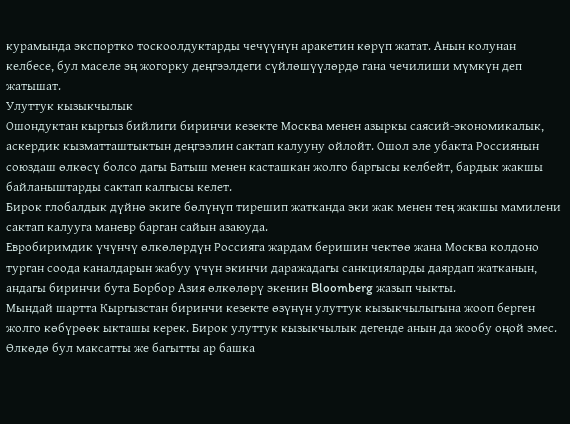курамында экспортко тоскоолдуктарды чечүүнүн аракетин көрүп жатат. Анын колунан келбесе, бул маселе эң жогорку деңгээлдеги сүйлөшүүлөрдө гана чечилиши мүмкүн деп жатышат.
Улуттук кызыкчылык
Ошондуктан кыргыз бийлиги биринчи кезекте Москва менен азыркы саясий-экономикалык, аскердик кызматташтыктын деңгээлин сактап калууну ойлойт. Ошол эле убакта Россиянын союздаш өлкөсү болсо дагы Батыш менен касташкан жолго баргысы келбейт, бардык жакшы байланыштарды сактап калгысы келет.
Бирок глобалдык дүйнө экиге бөлүнүп тирешип жатканда эки жак менен тең жакшы мамилени сактап калууга маневр барган сайын азаюуда.
Евробиримдик үчүнчү өлкөлөрдүн Россияга жардам беришин чектөө жана Москва колдоно турган соода каналдарын жабуу үчүн экинчи даражадагы санкцияларды даярдап жатканын, андагы биринчи бута Борбор Азия өлкөлөрү экенин Bloomberg жазып чыкты.
Мындай шартта Кыргызстан биринчи кезекте өзүнүн улуттук кызыкчылыгына жооп берген жолго көбүрөөк ыкташы керек. Бирок улуттук кызыкчылык дегенде анын да жообу оңой эмес. Өлкөдө бул максатты же багытты ар башка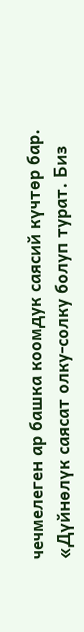чечмелеген ар башка коомдук саясий күчтөр бар.
«Дүйнөлүк саясат олку-солку болуп турат. Биз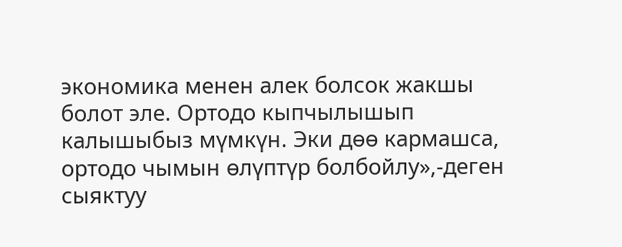экономика менен алек болсок жакшы болот эле. Ортодо кыпчылышып калышыбыз мүмкүн. Эки дөө кармашса, ортодо чымын өлүптүр болбойлу»,-деген сыяктуу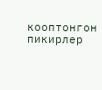кооптонгон пикирлер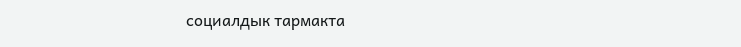социалдык тармакта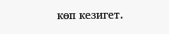көп кезигет.